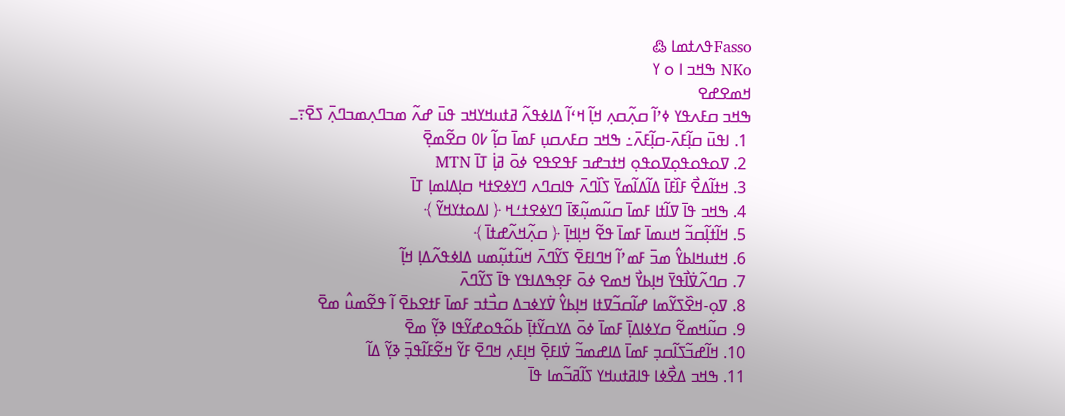Fassoߟߍߙߘߊ ߷
NKo ߒߞߏ ߊ ߋ ߌ
ߞߘߐߝߐ
ߒߞߏ ߛߓߍߟߌ ߦߴߊ߬ ߛߍ߲߬ߛߍ߲ ߞߊ߲߬ ߞߵߊ߬ ߡߊߦߟߍ߬ ߥߙߎߞߌߞߏ ߟߎ߫ ߝߍ߬ ߘߏߣߍ߲ߘߏߣߍ߲߫ ߖߐ߫߹ߺ
 1. ߊߟߎ߫ ߛߊ߲߬ߓߍ߫-ߛߊ߲߬ߓߍ߫߸ ߒߞߏ ߛߓߍߛߎ߲ ߓߘߊ߫ ߛߊ߲߬ ߇߀ ߛߐ߬ߘߐ߲߫
 2. ߜߋߟߋߟߋ߲ߜߋߟߋ߲ ߞߙߏߝߏ ߓߟߐߟߐ ߦߋ߫ ߥߊ߲߭ ߠߊ߫ MTN
 3. ߞߙߊ߬ߡߐ߯ ߓߊ߰ߓߊ߫ ߡߊ߬ߡߊ߬ߘߌ߫ ߖߊ߰ߣߍ߫ ߟߊߛߣߍ ߣߌߦߐߙߞ ߛߊ߲ߡߊߘߊ߲ ߠߊ߫
 4. ߒߞߏ ߟߊ߫ ߜߊ߬ߙߊ ߓߘߊ߫ ߛߎ߬ߘߎ߲߬ߧߊ߫ ߣߌߦߐߙߑߞ ﴿ ߊߡߋߙߌߞߌ߬ ﴾
 5. ߞߊ߬ߙߊ߲߬ߛߏ߬ ߞߎߘߊ߫ ߓߘߊ߫ ߟߐ߬ ߞߊ߲ߞߊ߲߫ ﴿ ߛߍ߲߬ߞߍ߬ߝߙߊ߫ ﴾
 6. ߞߙߎߞߊߕߌ߮ ߘߏ߫ ߓߘߴߊ߬ ߞߣߊߓߐ߫ ߖߌ߬ߣߍ߫ ߞߎ߬ߙߎ߲߬ߘߎ ߡߊߦߟߍ߬ߡߊ߲ ߞߊ߲߬
 7. ߛߣߍ߬ߜ߭ߊ߯ߟߌ߫ ߞߊ߲ߕߌ߯ ߞߘߐ ߦߋ߫ ߓߐ߲ߒߡߊߟߌ ߟߊ߫ ߖߌ߬ߣߍ߫
 8. ߜߋ߲-ߞߐ߰ߖߌ߬ߘߊ ߝߊ߬ߛߏ߬ߜߙߊ ߞߊ߲ߕߌ߮ ߜ߭ߌߦߏߡ ߛߏ߯ߙߏ ߓߘߊ߫ ߓߙߐߕߐ߫ ߊ߬ ߟߐ߬ߘߎ߮ ߘߐ߫
 9. ߛߎ߬ߞߘߐ߬ ߛߌߦߊߡߊ߲߫ ߓߘߊ߫ ߦߋ߫ ߡߌߛߌ߬ߙߊ߲߫ ߕߋ߬ߟߋߝߌ߬ߟߊ ߢߌ߲߬ ߘߐ߫
 10. ߞߊ߬ߝߏ߬ߖߊ߬ߛߏ߲ ߓߘߊ߫ ߡߊߝߘߏ߬ ߜ߭ߊߓߐ߲߫ ߞߊ߲ߓߍ߲ ߞߣߐ߫ ߓߌ߬ ߞߐ߬ߓߊ߬ߟߏ߲߫ ߢߌ߲߬ ߡߊ߬
 11. ߒߞߏ ߡߐ߯ߦߊ ߟߊߥߙߎߞߌ ߖߊ߬ߥߏ߬ߘߊ ߟߊ߫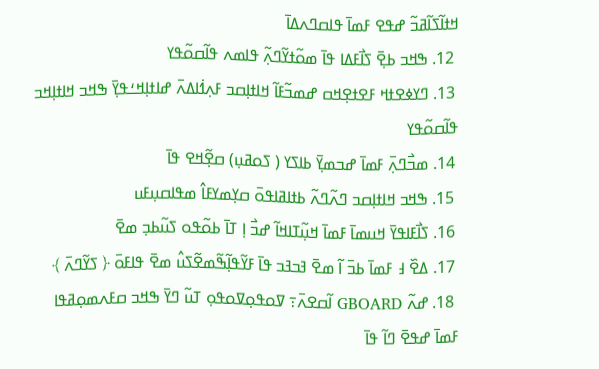ߞߙߊ߬ߖߊ߬ߥߏ߬ ߝߟߐ ߓߘߊ߫ ߟߊߛߣߍߡߊ߫
 12. ߒߞߏ ߕߐ߲߫ ߖߊ߯ߓߡߊ ߟߊ߫ ߘߋ߬ߙߌ߬ߣߍ߲߬ ߟߊߘߍ ߟߊ߬ߛߋ߬ߟߌ
 13. ߣߌߦߐߙߞ ߓߐߙߐ߲ߞߛ ߝߘߏ߬ߓߊ߬ ߞߊߙߊ߲ߛߏ ߓߍ߲ߗ߭ߊߡߍ߫ ߝߊߙߊ߲ߞߑߟߌ߲߫ ߒߞߏ ߞߊߙߊ߲ߞߏ ߟߊ߬ߛߋ߬ߟߌ
 14. ߘߏ߯ߣߍ߲߫ ߓߘߊ߫ ߝߏߘߌ߲߫ ߕߊߖߌ ( ߖߋߥߎ߲) ߛߐ߲߬ߞߐ ߟߊ߫
 15. ߒߞߏ ߞߊߙߊ߲ߛߏ ߣߍ߬ߣߍ߬ ߕߙߊߥߊߟߋ߫ ߛߌ߲ߘߌߓߊ߮ ߘߟߊߛߎ߲ߓߎ
 16. ߖߊ߯ߓߊߟߌ߫ ߞߎߘߊ߫ ߓߘߊ߫ ߞߎ߲߬ߠߊߞߊ߬ ߝߏ߯ ߊ߲ ߠߊ߫ ߕߋ߬ߟߋ ߖߎ߬ߕߏ߲ ߘߐ߫
 17. ߡߐ߰ ߃ ߓߘߊ߫ ߕߏ߫ ߊ߬ ߘߐ߫ ߔߏߔߏ ߟߊ߫ ߓߌ߬ߟߊ߲߬ߒ߬ߘߐ߬ߖߎ߮ ߘߐ߫ ߟߊߓߋ߫ ﴿ ߖߌ߬ߣߍ߫ ﴾
 18. ߝߍ߬ GBOARD ߊ߬ߛߐߍ߫߹ ߜߋߟߋ߲ߜߋߟߋ߲ ߠߎ߬ ߣߌ߫ ߒߞߏ ߛߓߍߘߋ߲ߥߟߊ ߓߘߊ߫ ߝߟߐ߫ ߣߊ߬ ߟߊ߫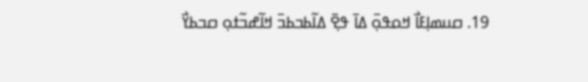19. ߛߎߘߊ߲ߓߊ߯ ߞߋߟߋ߲߫ ߡߊ߫ ߟߐ߲߫ ߡߊ߬ߕߏߕߏ߫ ߞߊ߬ߝߏ߬ߙߋ߲ ߛߏߕߌ߯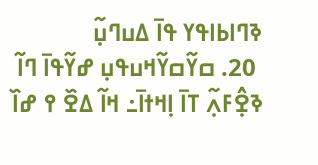ߢߣߊߕߊߟߌ ߟߊ߫ ߡߎߣߎ߲߬
 20. ߛߌ߬ߛߌ߬ߞߎߟߎ߲ ߝߌ߬ߟߊ߫ ߣߊ߬ ߢߐ߲߮ߓߍ߲߬ ߠߊ߫ ߊ߲ߞߙߊ߫߸ ߞߊ߬ ߡߐ߰ ߉ ߝߊ߰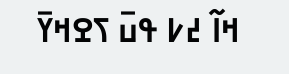ߞߊ߬ ߄߇ ߟߎ߫ ߖߐߞߌ߫